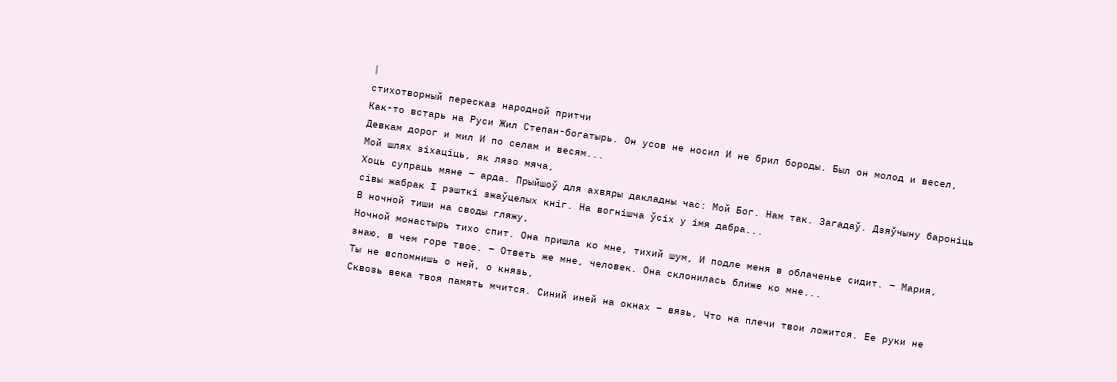|
стихотворный пересказ народной притчи
Как-то встарь на Руси Жил Степан-богатырь. Он усов не носил И не брил бороды. Был он молод и весел, Девкам дорог и мил И по селам и весям...
Мой шлях зіхаціць, як лязо мяча,
Хоць супраць мяне – арда. Прыйшоў для ахвяры дакладны час: Мой Бог. Нам так. Загадаў. Дзяўчыну бароніць сівы жабрак І рэшткі зжаўцелых кніг. На вогнішча ўсіх у імя дабра...
В ночной тиши на своды гляжу,
Ночной монастырь тихо спит. Она пришла ко мне, тихий шум, И подле меня в облаченье сидит. – Мария, знаю, в чем горе твое. – Ответь же мне, человек. Она склонилась ближе ко мне...
Ты не вспомнишь о ней, о князь,
Сквозь века твоя память мчится. Синий иней на окнах – вязь, Что на плечи твои ложится. Ее руки не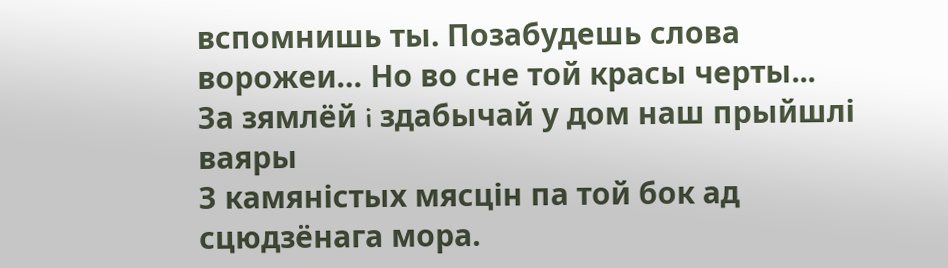вспомнишь ты. Позабудешь слова ворожеи… Но во сне той красы черты...
За зямлёй i здабычай у дом наш прыйшлi ваяры
З камянiстых мясцiн па той бок ад сцюдзёнага мора.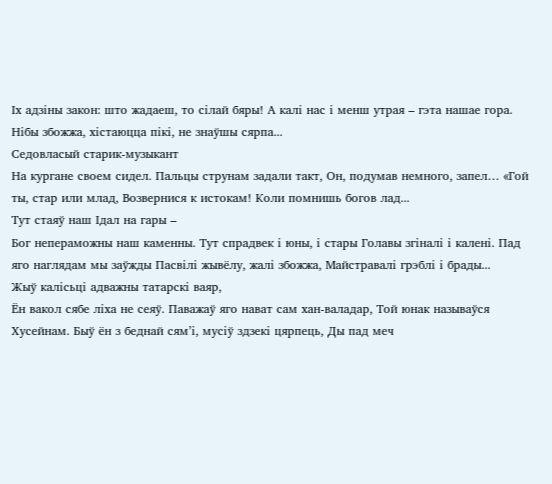Iх адзiны закон: што жадаеш, то сiлай бяры! А калi нас i менш утрая – гэта нашае гора. Нiбы збожжа, хiстаюцца пiкi, не знаўшы сярпа...
Седовласый старик-музыкант
На кургане своем сидел. Пальцы струнам задали такт, Он, подумав немного, запел… «Гой ты, стар или млад, Возвернися к истокам! Коли помнишь богов лад...
Тут стаяў наш Ідал на гары –
Бог непераможны наш каменны. Тут спрадвек і юны, і стары Голавы згіналі і калені. Пад яго наглядам мы заўжды Пасвілі жывёлу, жалі збожжа, Майстравалі грэблі і брады...
Жыў калісьці адважны татарскі ваяр,
Ён вакол сябе ліха не сеяў. Паважаў яго нават сам хан-валадар, Той юнак называўся Хусейнам. Быў ён з беднай сям’і, мусіў здзекі цярпець, Ды пад меч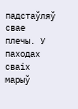падстаўляў свае плечы. У паходах сваіх марыў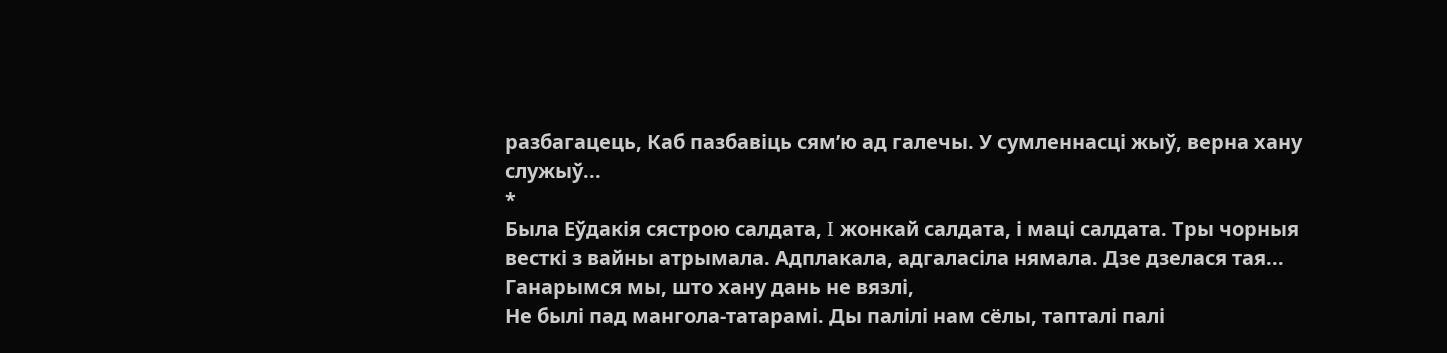разбагацець, Каб пазбавіць сям’ю ад галечы. У сумленнасці жыў, верна хану служыў...
*
Была Еўдакія cястрою салдата, I жонкай салдата, і маці салдата. Тры чорныя весткі з вайны атрымала. Адплакала, адгаласіла нямала. Дзе дзелася тая...
Ганарымся мы, што хану дань не вязлі,
Не былі пад мангола-татарамі. Ды палілі нам сёлы, тапталі палі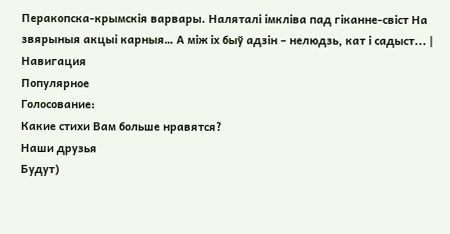Перакопска-крымскія варвары. Наляталі імкліва пад гіканне-свіст На звярыныя акцыі карныя… А між іх быў адзін – нелюдзь, кат і садыст... |
Навигация
Популярное
Голосование:
Какие стихи Вам больше нравятся?
Наши друзья
Будут)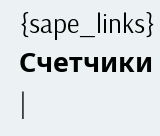{sape_links}
Счетчики
|